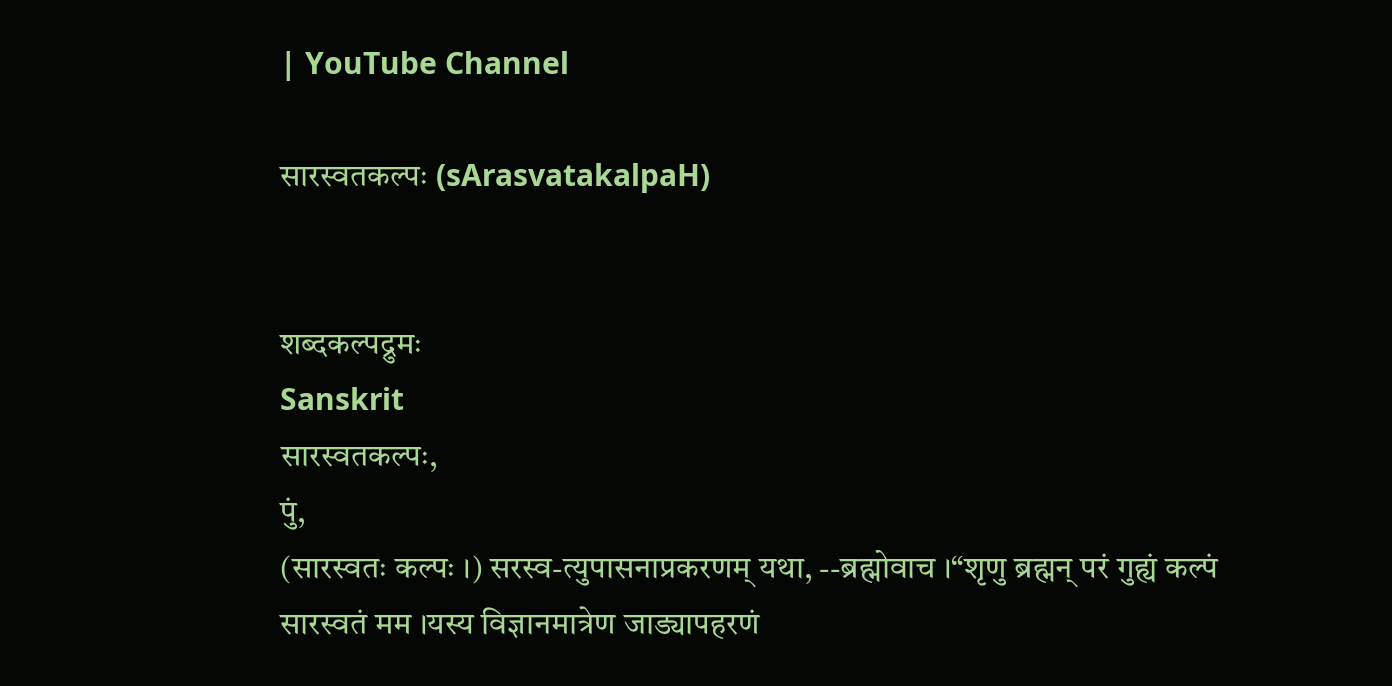| YouTube Channel

सारस्वतकल्पः (sArasvatakalpaH)


शब्दकल्पद्रुमः
Sanskrit
सारस्वतकल्पः,
पुं,
(सारस्वतः कल्पः ।) सरस्व-त्युपासनाप्रकरणम् यथा, --ब्रह्मोवाच ।“शृणु ब्रह्मन् परं गुह्यं कल्पं सारस्वतं मम ।यस्य विज्ञानमात्रेण जाड्यापहरणं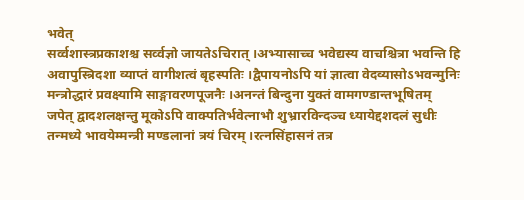भवेत्
सर्व्वशास्त्रप्रकाशश्च सर्व्वज्ञो जायतेऽचिरात् ।अभ्यासाच्च भवेद्यस्य वाचश्चित्रा भवन्ति हि
अवापुस्त्रिदशा व्याप्तं वागीशत्वं बृहस्पतिः ।द्वैपायनोऽपि यां ज्ञात्वा वेदव्यासोऽभवन्मुनिः
मन्त्रोद्धारं प्रवक्ष्यामि साङ्गावरणपूजनैः ।अनन्तं बिन्दुना युक्तं वामगण्डान्तभूषितम्
जपेत् द्वादशलक्षन्तु मूकोऽपि वाक्पतिर्भवेत्नाभौ शुभ्रारविन्दञ्च ध्यायेद्दशदलं सुधीः
तन्मध्ये भावयेम्मन्त्री मण्डलानां त्रयं चिरम् ।रत्नसिंहासनं तत्र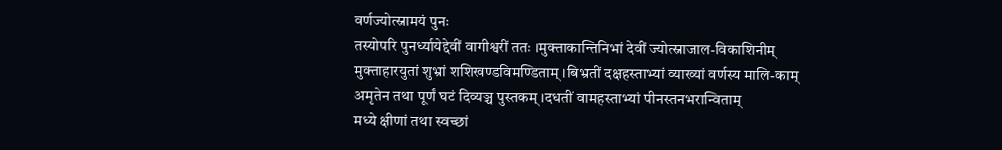वर्णज्योत्स्नामयं पुनः
तस्योपरि पुनर्ध्यायेद्देवीं वागीश्वरीं ततः ।मुक्ताकान्तिनिभां देवीं ज्योत्स्नाजाल-विकाशिनीम्
मुक्ताहारयुतां शुभ्रां शशिखण्डविमण्डिताम् ।बिभ्रतीं दक्षहस्ताभ्यां व्याख्यां वर्णस्य मालि-काम्
अमृतेन तथा पूर्णं घटं दिव्यञ्च पुस्तकम् ।दधतीं वामहस्ताभ्यां पीनस्तनभरान्विताम्
मध्ये क्षीणां तथा स्वच्छां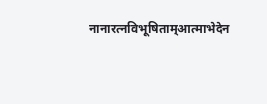नानारत्नविभूषिताम्आत्माभेदेन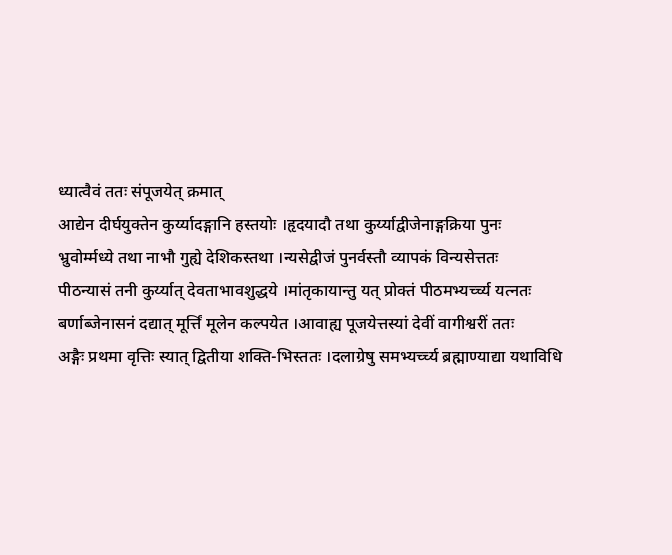ध्यात्वैवं ततः संपूजयेत् क्रमात्
आद्येन दीर्घयुक्तेन कुर्य्यादङ्गानि हस्तयोः ।हृदयादौ तथा कुर्य्याद्वीजेनाङ्गक्रिया पुनः
भ्रुवोर्म्मध्ये तथा नाभौ गुह्ये देशिकस्तथा ।न्यसेद्वीजं पुनर्वस्तौ व्यापकं विन्यसेत्ततः
पीठन्यासं तनी कुर्य्यात् देवताभावशुद्धये ।मांतृकायान्तु यत् प्रोक्तं पीठमभ्यर्च्च्य यत्नतः
बर्णाब्जेनासनं दद्यात् मूर्त्तिं मूलेन कल्पयेत ।आवाह्य पूजयेत्तस्यां देवीं वागीश्वरीं ततः
अङ्गैः प्रथमा वृत्तिः स्यात् द्वितीया शक्ति-भिस्ततः ।दलाग्रेषु समभ्यर्च्च्य ब्रह्माण्याद्या यथाविधि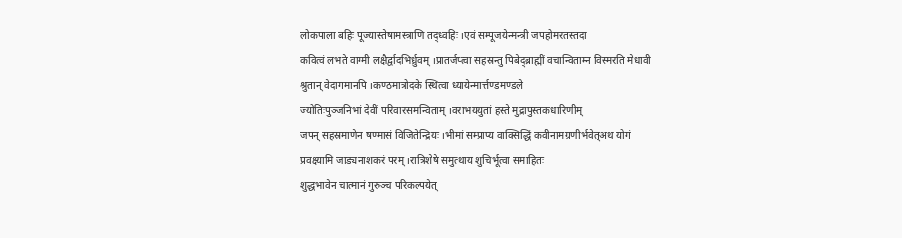लोकपाला बहिः पूज्यास्तेषामस्त्राणि तद्ध्वहिः ।एवं सम्पूजयेन्मन्त्री जपहोमरतस्तदा
कवित्वं लभते वाग्मी लक्षैर्द्वादभिर्ध्रुवम् ।प्रातर्जप्त्वा सहस्रन्तु पिबेद्ब्राह्मीं वचान्विताम्न विस्मरति मेधावी श्रुतान् वेदागमानपि ।कण्ठमात्रोदके स्थित्वा ध्यायेन्मार्त्तण्डमण्डले
ज्योतिःपुञ्जनिभां देवीं परिवारसमन्विताम् ।वराभययुतां हस्ते मुद्रापुस्तकधारिणीम्
जपन् सहस्रमाणेन षण्मासं विजितेन्द्रियः ।भीमां सम्प्राप्य वाक्सिद्धिं कवीनामग्रणीर्भवेत्अथ योगं प्रवक्ष्यामि जाड्यनाशकरं परम् ।रात्रिशेषे समुत्थाय शुचिर्भूत्वा समाहितः
शुद्धभावेन चात्मानं गुरुञ्च परिकल्पयेत्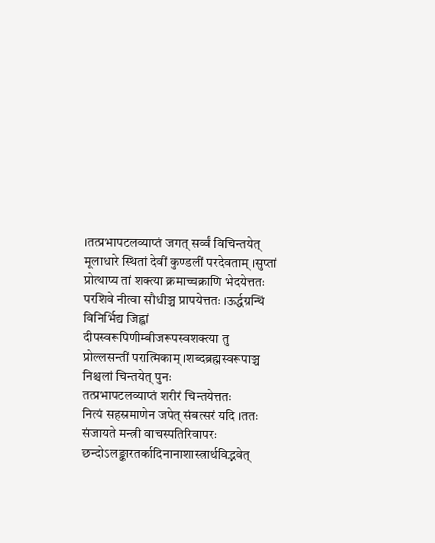।तत्प्रभापटलव्याप्तं जगत् सर्व्वं विचिन्तयेत्
मूलाधारे स्थितां देवीं कुण्डलीं परदेवताम् ।सुप्तां प्रोत्थाप्य तां शक्त्या क्रमाच्चक्राणि भेदयेत्ततः परशिवे नीत्वा सौधीञ्च प्रापयेत्ततः ।ऊर्द्धग्रन्थिं विनिर्भिद्य जिह्वां दीपस्वरूपिणीम्बीजरूपस्वशक्त्या तु प्रोल्लसन्तीं परात्मिकाम् ।शब्दब्रह्मस्वरूपाञ्च निश्चलां चिन्तयेत् पुनः
तत्प्रभापटलव्याप्तं शरीरं चिन्तयेत्ततः
नित्यं सहस्रमाणेन जपेत् संबत्सरं यदि ।ततः संजायते मन्त्री वाचस्पतिरिवापरः
छन्दोऽलङ्कारतर्कादिनानाशास्त्रार्थविद्भवेत्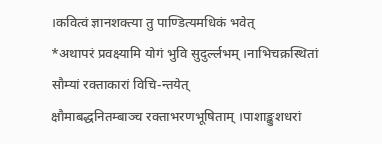।कवित्वं ज्ञानशक्त्या तु पाण्डित्यमधिकं भवेत्
*अथापरं प्रवक्ष्यामि योगं भुवि सुदुर्ल्लभम् ।नाभिचक्रस्थितां सौम्यां रक्ताकारां विचि-न्तयेत्
क्षौमाबद्धनितम्बाञ्च रक्ताभरणभूषिताम् ।पाशाङ्कुशधरां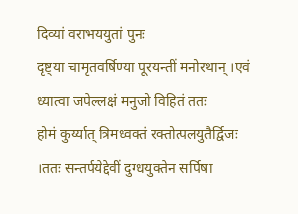दिव्यां वराभययुतां पुनः
दृष्ट्या चामृतवर्षिण्या पूरयन्तीं मनोरथान् ।एवं ध्यात्वा जपेल्लक्षं मनुजो विहितं ततः
होमं कुर्य्यात् त्रिमध्वक्तं रक्तोत्पलयुतैर्द्विजः ।ततः सन्तर्पयेद्देवीं दुग्धयुक्तेन सर्पिषा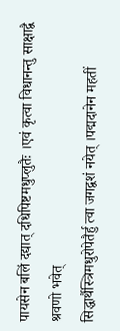पायसेन बलिं दद्यात् दधिपिष्टमधुप्लुतैः ।एवं कृत्वा विधानन्तु साक्षाद्वै श्रवणो भवेत्
सिद्धार्थैस्त्रिमधुरोपेतैर्हु त्वा जगद्वशं नयेत् ।पद्मदानेन महतीं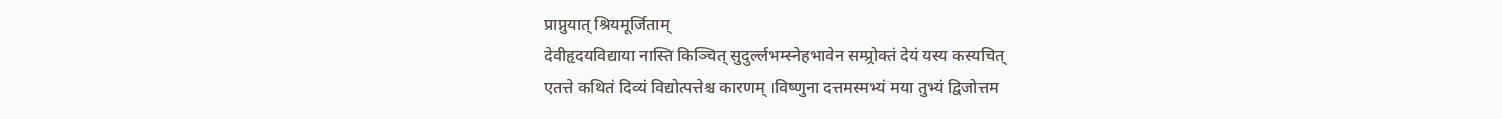प्राप्नुयात् श्रियमूर्जिताम्
देवीहृदयविद्याया नास्ति किञ्चित् सुदुर्ल्लभम्स्नेहभावेन सम्प्र्रोक्तं देयं यस्य कस्यचित्
एतत्ते कथितं दिव्यं विद्योत्पत्तेश्च कारणम् ।विष्णुना दत्तमस्मभ्यं मया तुभ्यं द्विजोत्तम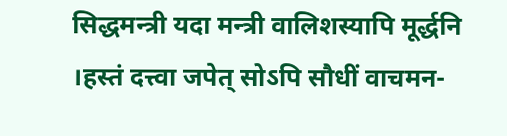सिद्धमन्त्री यदा मन्त्री वालिशस्यापि मूर्द्धनि ।हस्तं दत्त्वा जपेत् सोऽपि सौधीं वाचमन-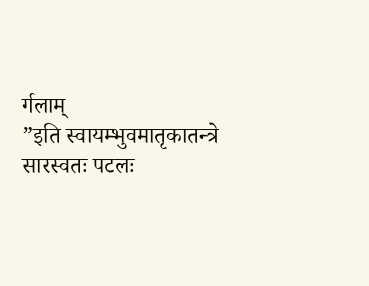र्गलाम्
”इति स्वायम्भुवमातृकातन्त्रे सारस्वतः पटलः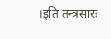।इति तन्त्रसारः